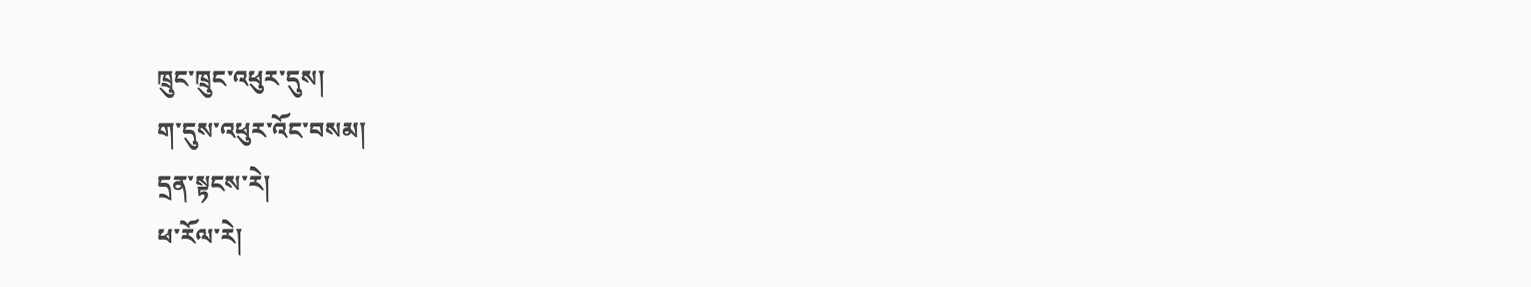ཁྲུང་ཁྲུང་འཕུར་དུས།
ག་དུས་འཕུར་འོང་བསམ།
དྲན་སྟངས་རེ།
ཕ་རོལ་རེ།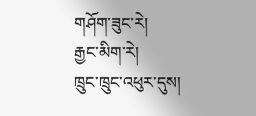གཤོག་ཟུང་རེ།
རྒྱང་མིག་རེ།
ཁྲུང་ཁྲུང་འཕུར་དུས།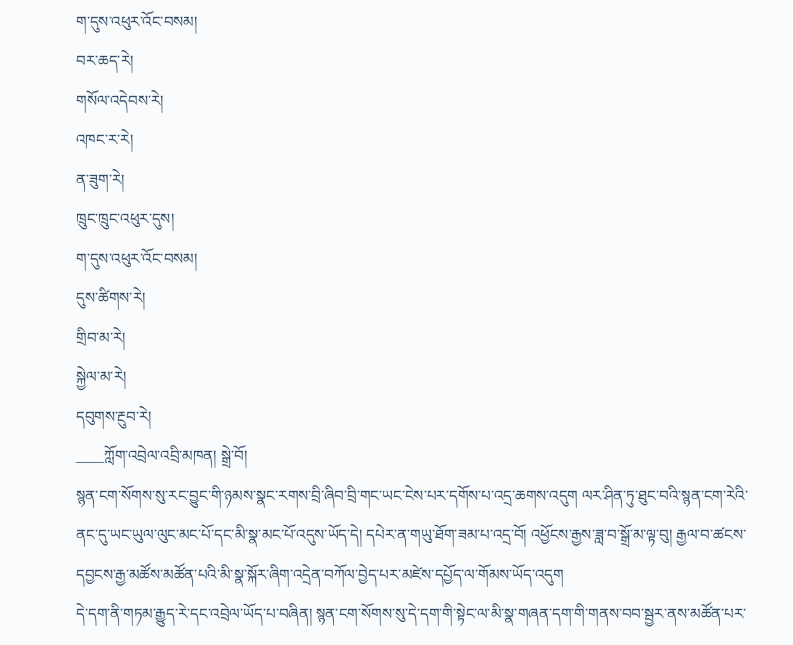ག་དུས་འཕུར་འོང་བསམ།
བར་ཆད་རེ།
གསོལ་འདེབས་རེ།
འཁང་ར་རེ།
ན་ཟུག་རེ།
ཁྲུང་ཁྲུང་འཕུར་དུས།
ག་དུས་འཕུར་འོང་བསམ།
དུས་ཚིགས་རེ།
གྲིབ་མ་རེ།
སྐྱེལ་མ་རེ།
དབུགས་རྔུབ་རེ།
____ཀློག་འབྲེལ་འབྲི་མཁན། སྒྲེ་བོ།
སྙན་ངག་སོགས་སུ་རང་བྱུང་གི་ཉམས་སྣང་རགས་བྲི་ཞིབ་བྲི་གང་ཡང་ངེས་པར་དགོས་པ་འདྲ་ཆགས་འདུག ལར་ཤིན་ཏུ་ཐུང་བའི་སྙན་ངག་རེའི་ནང་དུ་ཡང་ཡུལ་ལུང་མང་པོ་དང་མི་སྣ་མང་པོ་འདུས་ཡོད་དེ། དཔེར་ན་གཡུ་ཐོག་ཟམ་པ་འདྲ་བོ། འཕྱོངས་རྒྱས་ཟླ་བ་སྒྲོ་མ་ལྟ་བུ། རྒྱལ་བ་ཚངས་དབྱངས་རྒྱ་མཚོས་མཚོན་པའི་མི་སྣ་སྐོར་ཞིག་འདྲེན་བཀོལ་བྱེད་པར་མཛེས་དཔྱོད་ལ་གོམས་ཡོད་འདུག
དེ་དག་ནི་གཏམ་རྒྱུད་རེ་དང་འབྲེལ་ཡོད་པ་བཞིན། སྙན་ངག་སོགས་སུ་དེ་དག་གི་སྟེང་ལ་མི་སྣ་གཞན་དག་གི་གནས་བབ་སྦྱར་ནས་མཚོན་པར་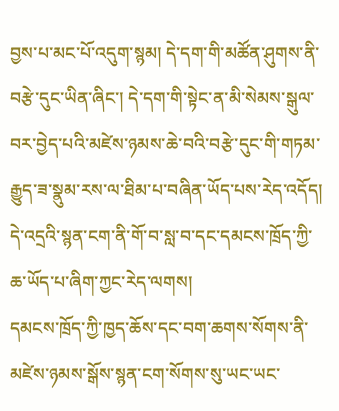བྱས་པ་མང་པོ་འདུག་སྙམ། དེ་དག་གི་མཚོན་ཤུགས་ནི་བརྩེ་དུང་ཡིན་ཞིང་། དེ་དག་གི་སྟེང་ན་མི་སེམས་སྒུལ་བར་བྱེད་པའི་མཛེས་ཉམས་ཆེ་བའི་བརྩེ་དུང་གི་གཏམ་རྒྱུད་ཟ་སྣུམ་རས་ལ་ཐིམ་པ་བཞིན་ཡོད་པས་རེད་འདོད། དེ་འདྲའི་སྙན་ངག་ནི་གོ་བ་སླ་བ་དང་དམངས་ཁྲོད་ཀྱི་ཆ་ཡོད་པ་ཞིག་ཀྱང་རེད་ལགས།
དམངས་ཁྲོད་ཀྱི་ཁྱད་ཆོས་དང་བག་ཆགས་སོགས་ནི་མཛེས་ཉམས་སྒོས་སྙན་ངག་སོགས་སུ་ཡང་ཡང་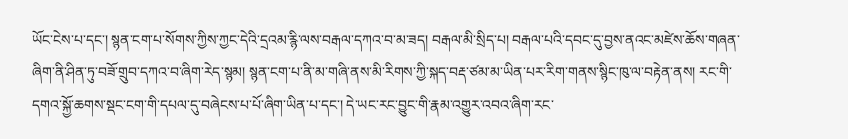ཡོང་ངེས་པ་དང་། སྙན་ངག་པ་སོགས་ཀྱིས་ཀྱང་དེའི་དྲའམ་རྙི་ལས་བརྒལ་དཀའ་བ་མ་ཟད། བརྒལ་མི་སྲིད་པ། བརྒལ་པའི་དབང་དུ་བྱས་ནའང་མཛེས་ཆོས་གཞན་ཞིག་ནི་ཤིན་ཏུ་བཟོ་གྲུབ་དཀའ་བ་ཞིག་རེད་སྙམ། སྙན་ངག་པ་ནི་མ་གཞི་ནས་མི་རིགས་ཀྱི་སྐད་བརྡ་ཙམ་མ་ཡིན་པར་རིག་གནས་སྙིང་ཁུ་ལ་བརྟེན་ནས། རང་གི་དགའ་སྐྱོ་ཆགས་སྡང་ངག་གི་དཔལ་དུ་བཞེངས་པ་པོ་ཞིག་ཡིན་པ་དང་། དེ་ཡང་རང་བྱུང་གི་རྣམ་འགྱུར་འབའ་ཞིག་རང་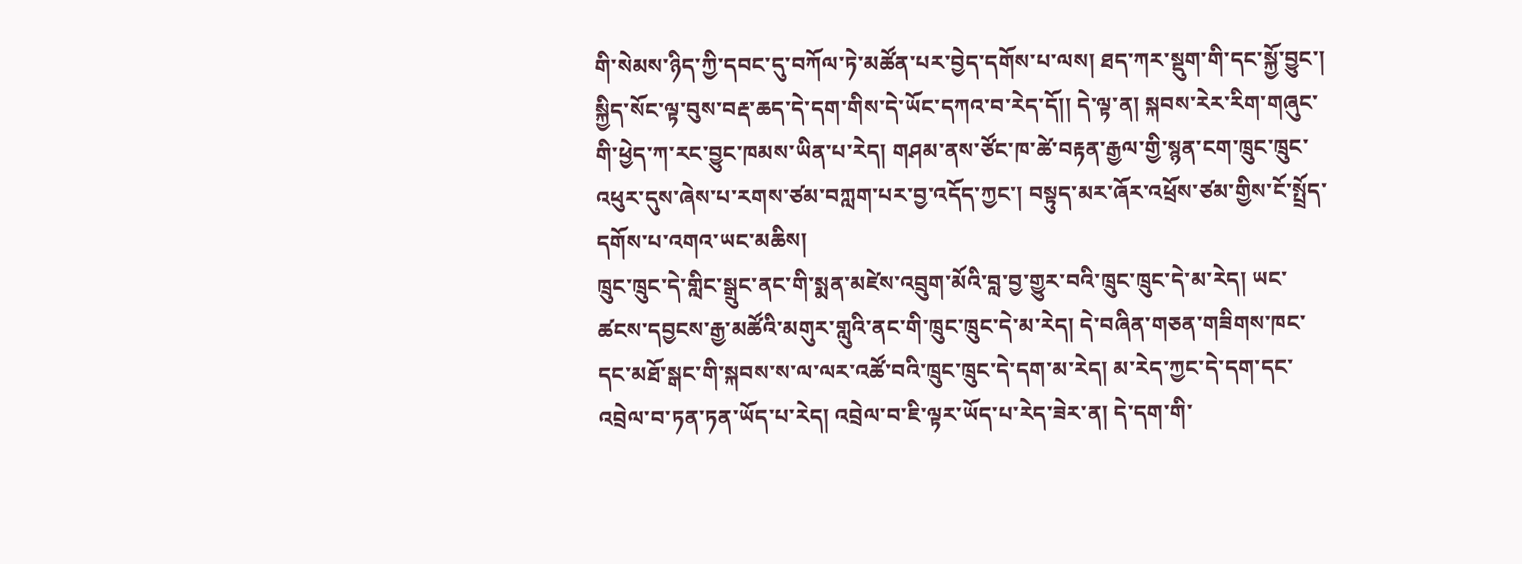གི་སེམས་ཉིད་ཀྱི་དབང་དུ་བཀོལ་ཏེ་མཚོན་པར་བྱེད་དགོས་པ་ལས། ཐད་ཀར་སྡུག་གི་དང་སྐྱོ་བྱུང་། སྐྱིད་སོང་ལྟ་བུས་བརྡ་ཆད་དེ་དག་གིས་དེ་ཡོང་དཀའ་བ་རེད་དོ།། དེ་ལྟ་ན། སྐབས་རེར་རིག་གཞུང་གི་ཕྱེད་ཀ་རང་བྱུང་ཁམས་ཡིན་པ་རེད། གཤམ་ནས་ཙོང་ཁ་ཚེ་བརྟན་རྒྱལ་གྱི་སྙན་ངག་ཁྲུང་ཁྲུང་འཕུར་དུས་ཞེས་པ་རགས་ཙམ་བཀླག་པར་བྱ་འདོད་ཀྱང་། བསྟུད་མར་ཞོར་འཕྲོས་ཙམ་གྱིས་ངོ་སྤྲོད་དགོས་པ་འགའ་ཡང་མཆིས།
ཁྲུང་ཁྲུང་དེ་གླིང་སྒྲུང་ནང་གི་སྨན་མཛེས་འབྲུག་མོའི་བླ་བྱ་གྱུར་བའི་ཁྲུང་ཁྲུང་དེ་མ་རེད། ཡང་ཚངས་དབྱངས་རྒྱ་མཚོའི་མགུར་གླུའི་ནང་གི་ཁྲུང་ཁྲུང་དེ་མ་རེད། དེ་བཞིན་གཅན་གཟིགས་ཁང་དང་མཐོ་སྒང་གི་སྐབས་ས་ལ་ལར་འཚོ་བའི་ཁྲུང་ཁྲུང་དེ་དག་མ་རེད། མ་རེད་ཀྱང་དེ་དག་དང་འབྲེལ་བ་ཏན་ཏན་ཡོད་པ་རེད། འབྲེལ་བ་ཇི་ལྟར་ཡོད་པ་རེད་ཟེར་ན། དེ་དག་གི་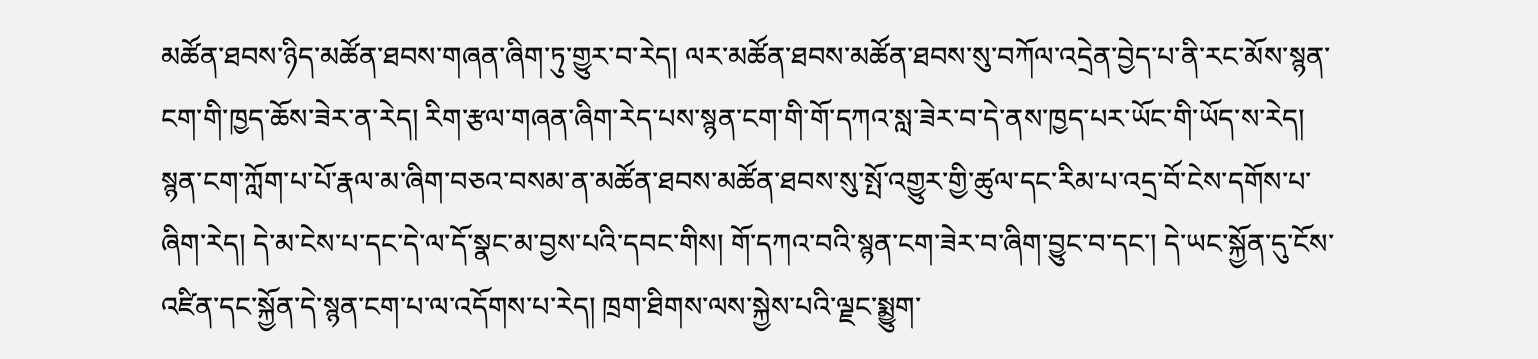མཚོན་ཐབས་ཉིད་མཚོན་ཐབས་གཞན་ཞིག་ཏུ་གྱུར་བ་རེད། ལར་མཚོན་ཐབས་མཚོན་ཐབས་སུ་བཀོལ་འདྲེན་བྱེད་པ་ནི་རང་མོས་སྙན་ངག་གི་ཁྱད་ཆོས་ཟེར་ན་རེད། རིག་རྩལ་གཞན་ཞིག་རེད་པས་སྙན་ངག་གི་གོ་དཀའ་སླ་ཟེར་བ་དེ་ནས་ཁྱད་པར་ཡོང་གི་ཡོད་ས་རེད།
སྙན་ངག་ཀློག་པ་པོ་རྣལ་མ་ཞིག་བཅའ་བསམ་ན་མཚོན་ཐབས་མཚོན་ཐབས་སུ་སྤོ་འགྱུར་གྱི་ཚུལ་དང་རིམ་པ་འདྲ་བོ་ངེས་དགོས་པ་ཞིག་རེད། དེ་མ་ངེས་པ་དང་དེ་ལ་དོ་སྣང་མ་བྱས་པའི་དབང་གིས། གོ་དཀའ་བའི་སྙན་ངག་ཟེར་བ་ཞིག་བྱུང་བ་དང་། དེ་ཡང་སྐྱོན་དུ་ངོས་འཛིན་དང་སྐྱོན་དེ་སྙན་ངག་པ་ལ་འདོགས་པ་རེད། ཁྲག་ཐིགས་ལས་སྐྱེས་པའི་ལྗང་སྨྱུག་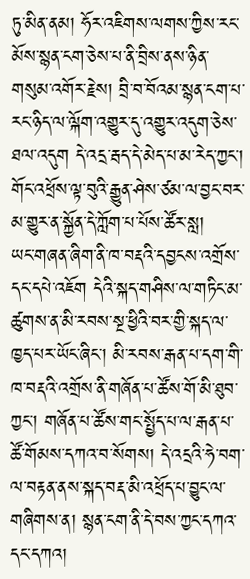ཏུ་མིན་ནམ། ཧོར་འཇིགས་ལགས་ཀྱིས་རང་མོས་སྙན་ངག་ཅེས་པ་ནི་བྲིས་ནས་ཉིན་གསུམ་འགོར་རྗེས། བྲི་བ་བོའམ་སྙན་ངག་པ་རང་ཉིད་ལ་ལྐོག་འགྱུར་དུ་འགྱུར་འདུག་ཅེས་ཐལ་འདུག དེ་འདྲ་རྦད་དེ་མེད་པ་མ་རེད་ཀྱང་། གོང་འཕྲོས་ལྟ་བུའི་རྒྱུན་ཤེས་ཙམ་ལ་བྱང་བར་མ་གྱུར་ན་སྐྱོན་དེ་ཀློག་པ་པོས་ཚོར་སླ།
ཡང་གཞན་ཞིག་ནི་ཁ་བརྡའི་དབྱངས་འགྲོས་དང་དཔེ་འཇོག དེའི་སྐད་གཤིས་ལ་གཏིང་མ་ཚུགས་ན་མི་རབས་སྔ་ཕྱིའི་བར་གྱི་སྐད་ལ་ཁྱད་པར་ཡོང་ཞིང་། མི་རབས་རྒན་པ་དག་གི་ཁ་བརྡའི་འགྲོས་ནི་གཞོན་པ་ཚོས་གོ་མི་ཐུབ་ཀྱང་། གཞོན་པ་ཚོས་གང་སྤྱོད་པ་ལ་རྒན་པ་ཚོ་གོམས་དཀའ་བ་སོགས། དེ་འདྲའི་ཧེ་བག་ལ་བརྟན་ནས་སྐད་བརྡ་མི་འཕྲོད་པ་བྱུང་ལ་གཞིགས་ན། སྙན་ངག་ནི་དེ་བས་ཀྱང་དཀའ་དང་དཀའ།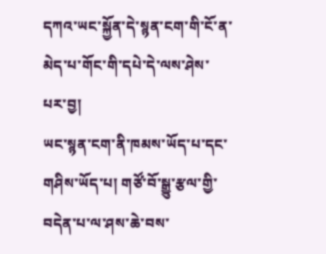དཀའ་ཡང་སྐྱོན་དེ་སྙན་ངག་གི་ངོ་ན་མེད་པ་གོང་གི་དཔེ་དེ་ལས་ཤེས་པར་བྱ།
ཡང་སྙན་ངག་ནི་ཁམས་ཡོད་པ་དང་གཤིས་ཡོད་པ། གཙོ་བོ་སྒྱུ་རྩལ་གྱི་བདེན་པ་ལ་ཤས་ཆེ་བས་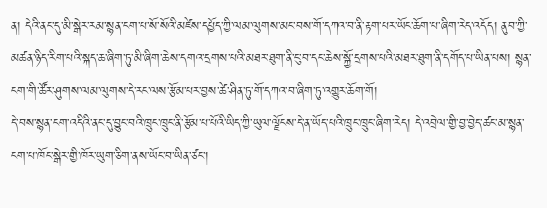ན། དེའི་ནང་དུ་མི་སྒེར་རམ་སྙན་ངག་པ་སོ་སོའི་མཛེས་དཔྱོད་ཀྱི་ལམ་ལུགས་མང་བས་གོ་དཀའ་བ་ནི་རྟག་པར་ཡོང་ཆོག་པ་ཞིག་རེད་འདོད། ནུབ་ཀྱི་མཚན་ཉིད་རིག་པའི་སྐད་ཆ་ཞིག་ཏུ་མི་ཞིག་ཆེས་དགའ་དྲགས་པའི་མཐར་ཐུག་ནི་ངུ་བ་དང་ཆེས་སྐྱོ་དྲགས་པའི་མཐར་ཐུག་ནི་དགོད་པ་ཡིན་པས། སྙན་ངག་གི་ཚོར་ཤུགས་ལམ་ལུགས་དེ་རང་ལས་རྩོམ་པར་བྱས་ཚེ་ཤིན་ཏུ་གོ་དཀའ་བ་ཞིག་ཏུ་འགྱུར་ཆོག་གོ།
དེ་བས་སྙན་ངག་འདིའི་ནང་དུ་བྱུང་བའི་ཁྲུང་ཁྲུང་ནི་རྩོམ་པ་པོའི་ཡིད་ཀྱི་ཡུལ་ལྗོངས་དེ་ན་ཡོད་པའི་ཁྲུང་ཁྲུང་ཞིག་རེད། དེ་འབྲེལ་གྱི་བྱ་བྱེད་ཚང་མ་སྙན་ངག་པ་ཁོང་སྒེར་གྱི་ཁོར་ཡུག་ཅིག་ནས་ཡོང་བ་ཡིན་ཙང་།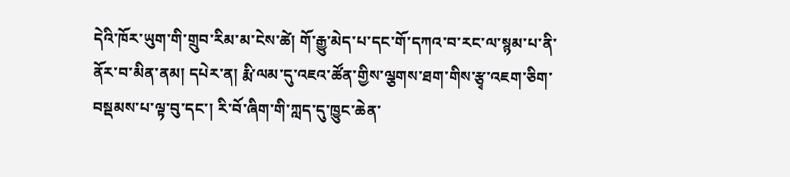དེའི་ཁོར་ཡུག་གི་གྲུབ་རིམ་མ་ངེས་ཚེ། གོ་རྒྱུ་མེད་པ་དང་གོ་དཀའ་བ་རང་ལ་སྙམ་པ་ནི་ནོར་བ་མིན་ནམ། དཔེར་ན། རྨི་ལམ་དུ་འཇའ་ཚོན་གྱིས་ལྕགས་ཐག་གིས་རྩྭ་འཇག་ཅིག་བསྡམས་པ་ལྟ་བུ་དང་། རི་བོ་ཞིག་གི་ཀླད་དུ་ཁྱུང་ཆེན་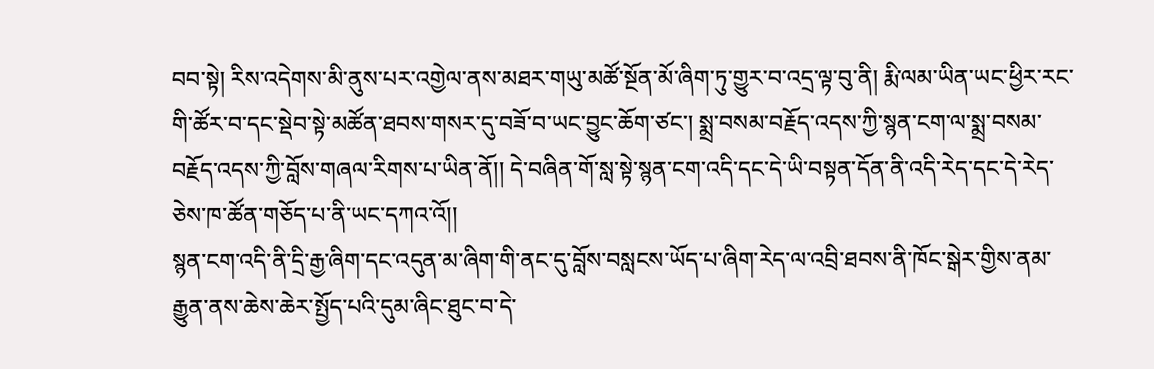བབ་སྟེ། རིས་འདེགས་མི་ནུས་པར་འགྱེལ་ནས་མཐར་གཡུ་མཚོ་སྔོན་མོ་ཞིག་ཏུ་གྱུར་བ་འདྲ་ལྟ་བུ་ནི། རྨི་ལམ་ཡིན་ཡང་ཕྱིར་རང་གི་ཚོར་བ་དང་སྡེབ་སྟེ་མཚོན་ཐབས་གསར་དུ་བཟོ་བ་ཡང་བྱུང་ཆོག་ཙང་། སྨྲ་བསམ་བརྗོད་འདས་ཀྱི་སྙན་ངག་ལ་སྨྲ་བསམ་བརྗོད་འདས་ཀྱི་བློས་གཞལ་རིགས་པ་ཡིན་ནོ།། དེ་བཞིན་གོ་སླ་སྟེ་སྙན་ངག་འདི་དང་དེ་ཡི་བསྟན་དོན་ནི་འདི་རེད་དང་དེ་རེད་ཅེས་ཁ་ཚོན་གཅོད་པ་ནི་ཡང་དཀའ་འོ།།
སྙན་ངག་འདི་ནི་དྲི་རྒྱ་ཞིག་དང་འདུན་མ་ཞིག་གི་ནང་དུ་བློས་བསླངས་ཡོད་པ་ཞིག་རེད་ལ་འབྲི་ཐབས་ནི་ཁོང་སྒེར་གྱིས་ནམ་རྒྱུན་ནས་ཆེས་ཆེར་སྤྱོད་པའི་དུམ་ཞིང་ཐུང་བ་དེ་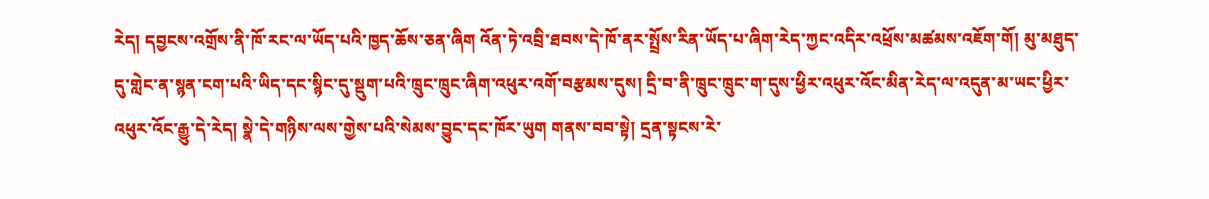རེད། དབྱངས་འགྲོས་ནི་ཁོ་རང་ལ་ཡོད་པའི་ཁྱད་ཆོས་ཅན་ཞིག འོན་ཏེ་འབྲི་ཐབས་དེ་ཁོ་ནར་སྤྲོས་རིན་ཡོད་པ་ཞིག་རེད་ཀྱང་འདིར་འཕྲོས་མཚམས་འཇོག་གོ། མུ་མཐུད་དུ་གླེང་ན་སྙན་ངག་པའི་ཡིད་དང་སྙིང་དུ་སྡུག་པའི་ཁྲུང་ཁྲུང་ཞིག་འཕུར་འགོ་བརྩམས་དུས། དྲི་བ་ནི་ཁྲུང་ཁྲུང་ག་དུས་ཕྱིར་འཕུར་འོང་མིན་རེད་ལ་འདུན་མ་ཡང་ཕྱིར་འཕུར་འོང་རྒྱུ་དེ་རེད། སྣེ་དེ་གཉིས་ལས་གྱེས་པའི་སེམས་བྱུང་དང་ཁོར་ཡུག གནས་བབ་སྟེ། དྲན་སྟངས་རེ་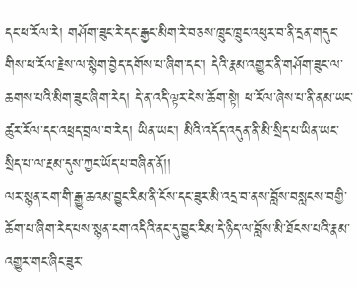དང་ཕ་རོལ་རེ། གཤོག་ཟུང་རེ་དང་རྒྱང་མིག་རེ་བཅས་ཁྲུང་ཁྲུང་འཕུར་བ་ནི་དྲན་གདུང་གིས་ཕ་རོལ་རྗེས་ལ་སྙེག་བྱེད་དགོས་པ་ཞིག་དང་། དེའི་རྣམ་འགྱུར་ནི་གཤོག་ཟུང་ལ་ཆགས་པའི་མིག་ཟུང་ཞིག་རེད། དེ་ན་འདི་ལྟར་ངེས་ཆོག་སྟེ། ཕ་རོལ་ཞེས་པ་ནི་ནམ་ཡང་ཚུར་རོལ་དང་འཕྲད་བྲལ་བ་རེད། ཡིན་ཡང་། མིའི་འདོད་འདུན་ནི་མི་སྲིད་པ་ཡིན་ཡང་སྲིད་པ་ལ་རྔམ་དུས་ཀྱང་ཡོད་པ་བཞིན་ནོ།།
ལར་སྙན་ངག་གི་རྒྱུ་ཆའམ་བྱུང་རིམ་ནི་ངོས་དང་ཟུར་མི་འདྲ་བ་ནས་བློས་བསླངས་བགྱི་ཆོག་པ་ཞིག་རེད་པས་སྙན་ངག་འདིའི་ནང་དུ་བྱུང་རིམ་དེ་ཉིད་ལ་བློས་མི་ཐོངས་པའི་རྣམ་འགྱུར་གང་ཞིང་ཟུར་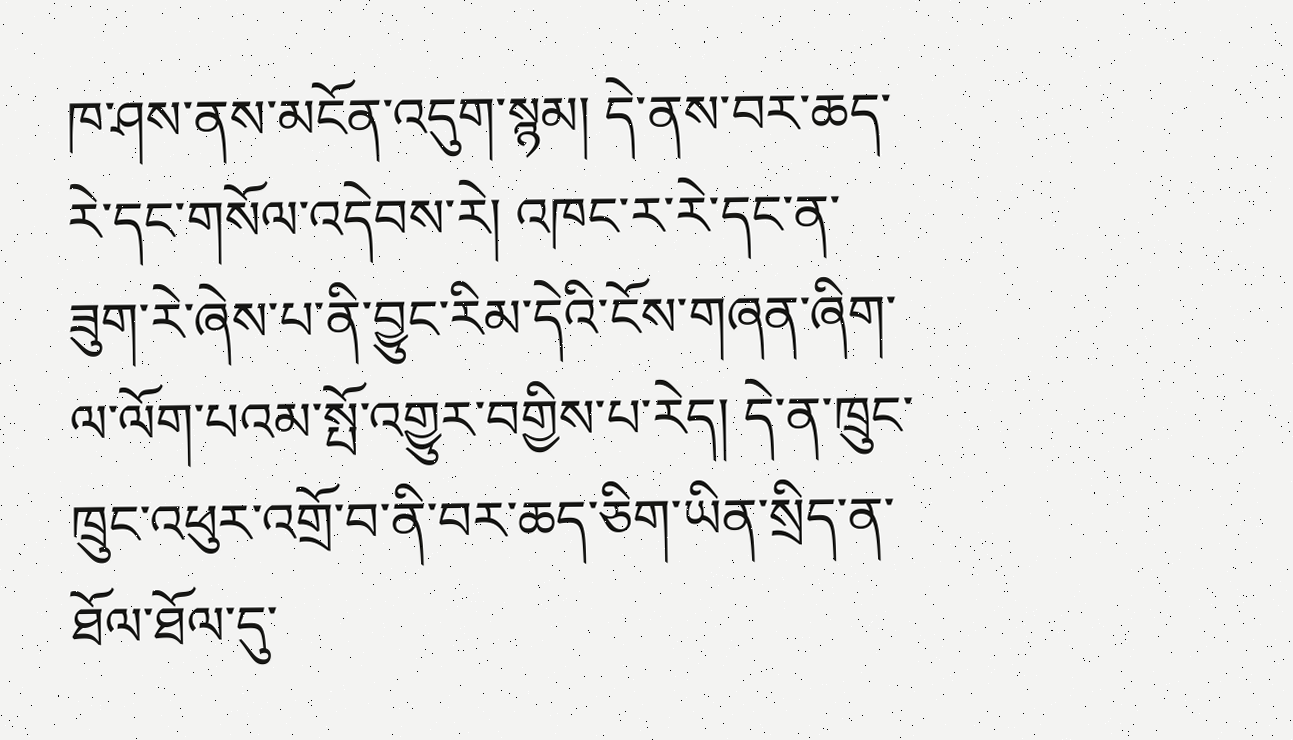ཁ་ཤས་ནས་མངོན་འདུག་སྙམ། དེ་ནས་བར་ཆད་རེ་དང་གསོལ་འདེབས་རེ། འཁང་ར་རེ་དང་ན་ཟུག་རེ་ཞེས་པ་ནི་བྱུང་རིམ་དེའི་ངོས་གཞན་ཞིག་ལ་ལོག་པའམ་སྤོ་འགྱུར་བགྱིས་པ་རེད། དེ་ན་ཁྲུང་ཁྲུང་འཕུར་འགྲོ་བ་ནི་བར་ཆད་ཅིག་ཡིན་སྲིད་ན་ཐོལ་ཐོལ་དུ་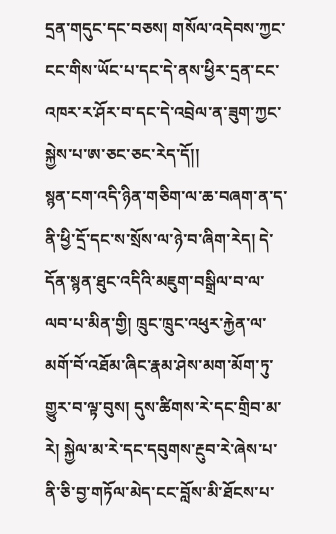དྲན་གདུང་དང་བཅས། གསོལ་འདེབས་ཀྱང་ངང་གིས་ཡོང་པ་དང་དེ་ནས་ཕྱིར་དྲན་ངང་འཁར་ར་ཤོར་བ་དང་དེ་འབྲེལ་ན་ཟུག་ཀྱང་སྐྱེས་པ་ཨ་ཅང་ཅང་རེད་དོ།།
སྙན་ངག་འདི་ཉིན་གཅིག་ལ་ཆ་བཞག་ན་ད་ནི་ཕྱི་དྲོ་དང་ས་སྲོས་ལ་ཉེ་བ་ཞིག་རེད། དེ་དོན་སྙན་ཐུང་འདིའི་མཇུག་བསྒྲིལ་བ་ལ་ལབ་པ་མིན་གྱི། ཁྲུང་ཁྲུང་འཕུར་རྐྱེན་ལ་མགོ་བོ་འཐོམ་ཞིང་རྣམ་ཤེས་མག་མོག་ཏུ་གྱུར་བ་ལྟ་བུས། དུས་ཚིགས་རེ་དང་གྲིབ་མ་རེ། སྐྱེལ་མ་རེ་དང་དབུགས་རྔུབ་རེ་ཞེས་པ་ནི་ཅི་བྱ་གཏོལ་མེད་ངང་བློས་མི་ཐོངས་པ་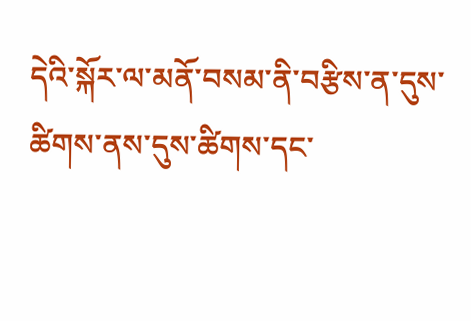དེའི་སྐོར་ལ་མནོ་བསམ་ནི་བརྩིས་ན་དུས་ཚིགས་ནས་དུས་ཚིགས་དང་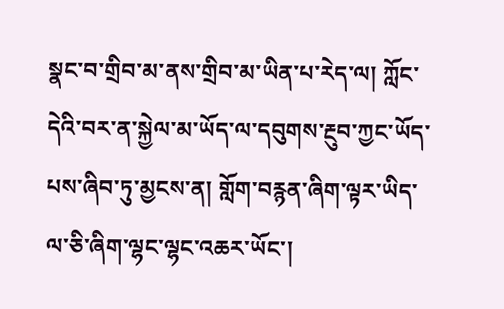སྣང་བ་གྲིབ་མ་ནས་གྲིབ་མ་ཡིན་པ་རེད་ལ། ཀློང་དེའི་བར་ན་སྐྱེལ་མ་ཡོད་ལ་དབུགས་རྔུབ་ཀྱང་ཡོད་པས་ཞིབ་ཏུ་མྱངས་ན། གློག་བརྙན་ཞིག་ལྟར་ཡིད་ལ་ཅི་ཞིག་ལྷང་ལྷང་འཆར་ཡོང་།